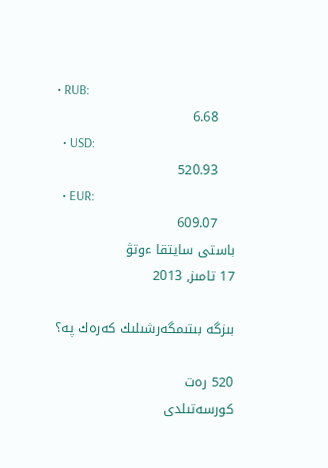• RUB:
    6.68
  • USD:
    520.93
  • EUR:
    609.07
باستى سايتقا ءوتۋ
17 تامىز, 2013

بىزگە بىتىمگەرشىلىك كەرەك پە؟

520 رەت
كورسەتىلدى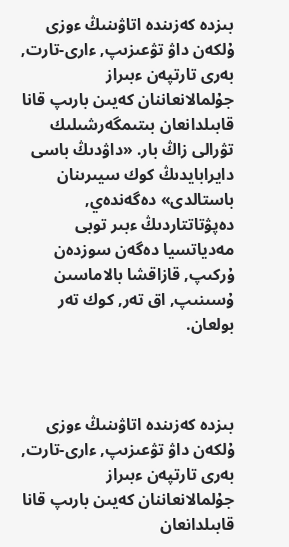بىزدە كەزىندە اتاۋىنىڭ ءوزى ۇلكەن داۋ تۋعىزىپ, ءارى-تارت, بەرى تارتپەن ءبىراز جۇلمالانعاننان كەيىن بارىپ قانا قابىلدانعان بىتىمگەرشىلىك تۋرالى زاڭ بار. «داۋدىڭ باسى دايرابايدىڭ كوك سيىرىنان باستالدى» دەگەندەي, دەپۋتاتتاردىڭ ءبىر توبى مەدياتسيا دەگەن سوزدەن ۇركىپ, قازاقشا بالاماسىن ۇسىنىپ, اق تەر, كوك تەر بولعان.



بىزدە كەزىندە اتاۋىنىڭ ءوزى ۇلكەن داۋ تۋعىزىپ, ءارى-تارت, بەرى تارتپەن ءبىراز جۇلمالانعاننان كەيىن بارىپ قانا قابىلدانعان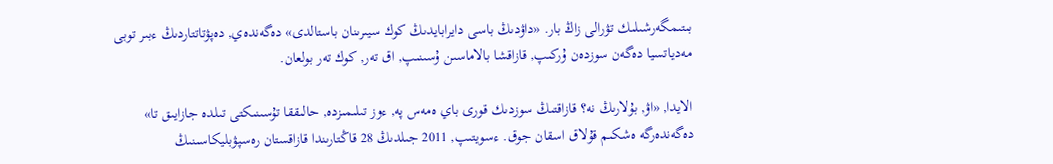بىتىمگەرشىلىك تۋرالى زاڭ بار. «داۋدىڭ باسى دايرابايدىڭ كوك سيىرىنان باستالدى» دەگەندەي, دەپۋتاتتاردىڭ ءبىر توبى مەدياتسيا دەگەن سوزدەن ۇركىپ, قازاقشا بالاماسىن ۇسىنىپ, اق تەر, كوك تەر بولعان.

الايدا, «اۋ, بۇلارىڭ نە؟ قازاقتىڭ سوزدىك قورى باي ەمەس پە, ءوز تىلىمىزدە, حالىققا تۇسىنىكتى تىلدە جازايىق تا» دەگەندەرگە ەشكىم قۇلاق اسقان جوق. ءسويتىپ, 2011 جىلدىڭ 28 قاڭتارىندا قازاقستان رەسپۋبليكاسىنىڭ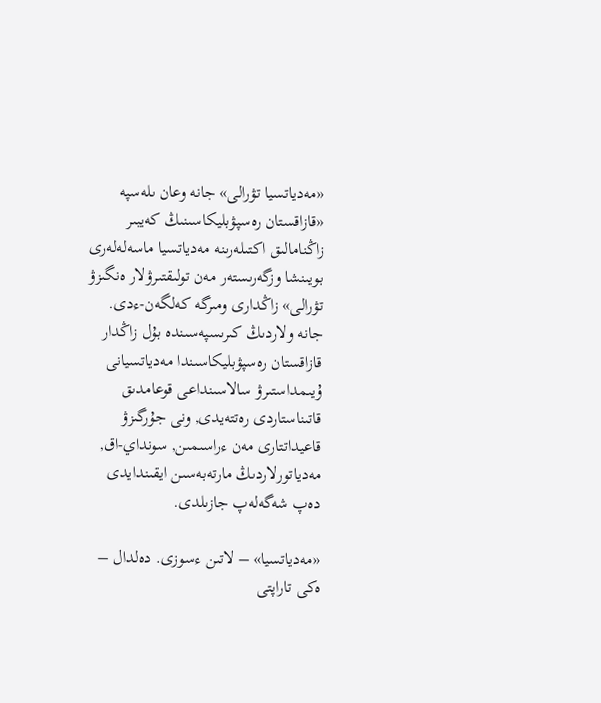«مەدياتسيا تۋرالى» جانە وعان ىلەسپە «قازاقستان رەسپۋبليكاسىنىڭ كەيبىر زاڭنامالىق اكتىلەرىنە مەدياتسيا ماسەلەلەرى بويىنشا وزگەرىستەر مەن تولىقتىرۋلار ەنگىزۋ تۋرالى» زاڭدارى ومىرگە كەلگەن-ءدى. جانە ولاردىڭ كىرىسپەسىندە بۇل زاڭدار قازاقستان رەسپۋبليكاسىندا مەدياتسيانى ۇيىمداستىرۋ سالاسىنداعى قوعامدىق قاتىناستاردى رەتتەيدى, ونى جۇرگىزۋ قاعيداتتارى مەن ءراسىمىن, سونداي-اق, مەدياتورلاردىڭ مارتەبەسىن ايقىندايدى دەپ شەگەلەپ جازىلدى.

«مەدياتسيا» – لاتىن ءسوزى. دەلدال – ەكى تاراپتى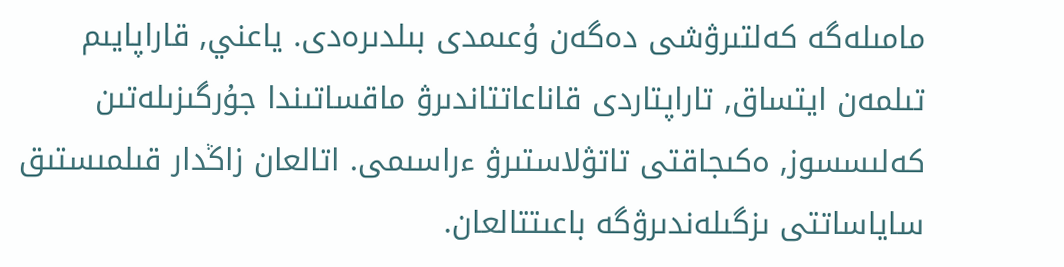مامىلەگە كەلتىرۋشى دەگەن ۇعىمدى بىلدىرەدى. ياعني, قاراپايىم تىلمەن ايتساق, تاراپتاردى قاناعاتتاندىرۋ ماقساتىندا جۇرگىزىلەتىن كەلىسسوز, ەكىجاقتى تاتۋلاستىرۋ ءراسىمى. اتالعان زاڭدار قىلمىستىق ساياساتتى ىزگىلەندىرۋگە باعىتتالعان.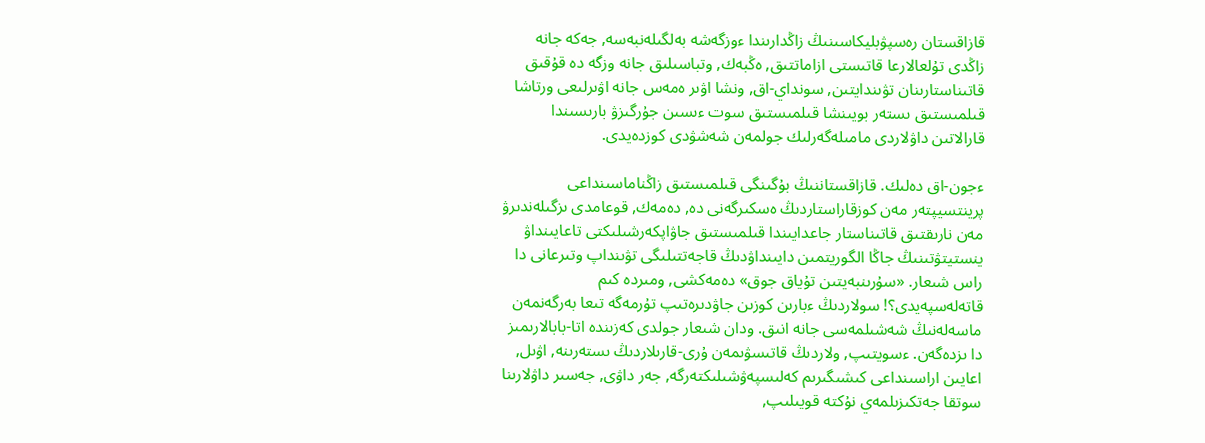قازاقستان رەسپۋبليكاسىنىڭ زاڭدارىندا ءوزگەشە بەلگىلەنبەسە, جەكە جانە زاڭدى تۇلعالارعا قاتىستى ازاماتتىق, ەڭبەك, وتباسىلىق جانە وزگە دە قۇقىق قاتىناستارىنان تۋىندايتىن, سونداي-اق, ونشا اۋىر ەمەس جانە اۋىرلىعى ورتاشا قىلمىستىق ىستەر بويىنشا قىلمىستىق سوت ءىسىن جۇرگىزۋ بارىسىندا قارالاتىن داۋلاردى مامىلەگەرلىك جولمەن شەشۋدى كوزدەيدى.

ءجون-اق دەلىك. قازاقستاننىڭ بۇگىنگى قىلمىستىق زاڭناماسىنداعى پرينتسيپتەر مەن كوزقاراستاردىڭ ەسكىرگەنى دە, دەمەك, قوعامدى ىزگىلەندىرۋ مەن نارىقتىق قاتىناستار جاعدايىندا قىلمىستىق جاۋاپكەرشىلىكتى تاعايىنداۋ ينستيتۋتىنىڭ جاڭا الگوريتمىن دايىنداۋدىڭ قاجەتتىلىگى تۋىنداپ وتىرعانى دا راس شىعار. «سۇرىنبەيتىن تۇياق جوق» دەمەكشى, ومىردە كىم قاتەلەسپەيدى؟! سولاردىڭ ءبارىن كوزىن جاۋدىرەتىپ تۇرمەگە تىعا بەرگەنمەن ماسەلەنىڭ شەشىلمەسى جانە انىق. ودان شىعار جولدى كەزىندە اتا-بابالارىمىز دا ىزدەگەن. ءسويتىپ, ولاردىڭ قاتىسۋىمەن ۇرى-قارىلاردىڭ ىستەرىنە, اۋىل, اعايىن اراسىنداعى كىشىگىرىم كەلىسپەۋشىلىكتەرگە, جەر داۋى, جەسىر داۋلارىنا سوتقا جەتكىزىلمەي نۇكتە قويىلىپ,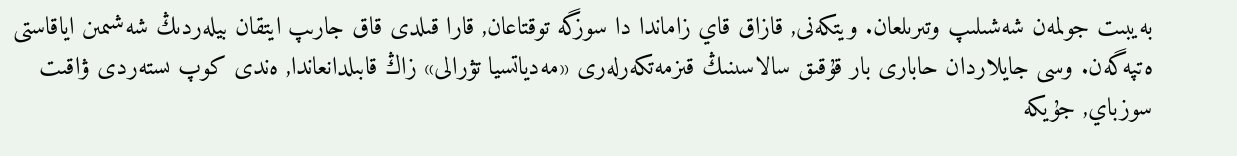بەيبىت جولمەن شەشىلىپ وتىرىلعان. ويتكەنى, قازاق قاي زاماندا دا سوزگە توقتاعان, قارا قىلدى قاق جارىپ ايتقان بيلەردىڭ شەشىمىن اياقاستى ەتپەگەن. وسى جايلاردان حابارى بار قۇقىق سالاسىنىڭ قىزمەتكەرلەرى «مەدياتسيا تۋرالى» زاڭ قابىلدانعاندا, ەندى كوپ ىستەردى ۋاقىت سوزباي, جۇيكە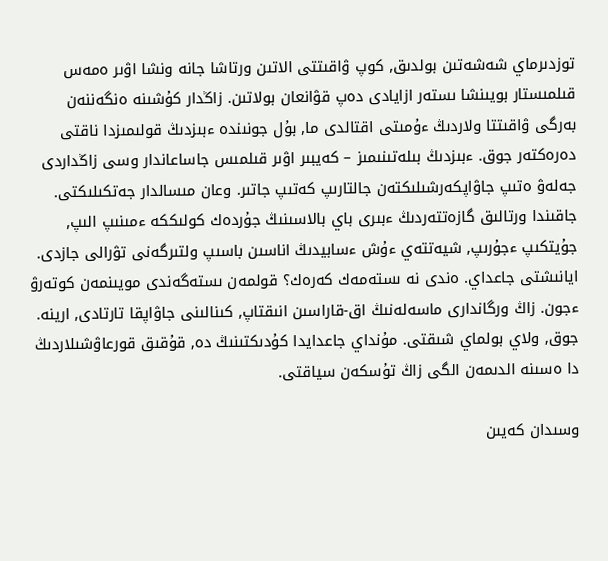توزدىرماي شەشەتىن بولدىق, كوپ ۋاقىتتى الاتىن ورتاشا جانە ونشا اۋىر ەمەس قىلمىستار بويىنشا ىستەر ازايادى دەپ قۋانعان بولاتىن. زاڭدار كۇشىنە ەنگەننەن بەرگى ۋاقىتتا ولاردىڭ ءۇمىتى اقتالدى ما, بۇل جونىندە ءبىزدىڭ قولىمىزدا ناقتى دەرەكتەر جوق. ءبىزدىڭ بىلەتىنىمىز – كەيبىر اۋىر قىلمىس جاساعاندار وسى زاڭداردى جەلەۋ ەتىپ جاۋاپكەرشىلىكتەن جالتارىپ كەتىپ جاتىر. وعان مىسالدار جەتكىلىكتى. جاقىندا ورتالىق گازەتتەردىڭ ءبىرى باي بالاسىنىڭ جۇردەك كولىككە ءمىنىپ الىپ, جۇيتكىپ ءجۇرىپ, شيەتتەي ءۇش ءسابيدىڭ اناسىن باسىپ ولتىرگەنى تۋرالى جازدى. ايانىشتى جاعداي. ەندى نە ىستەمەك كەرەك؟ قولمەن ىستەگەندى مويىنمەن كوتەرۋ ءجون. زاڭ ورگاندارى ماسەلەنىڭ اق-قاراسىن انىقتاپ, كىنالىنى جاۋاپقا تارتادى, ارينە. جوق, ولاي بولماي شىقتى. مۇنداي جاعدايدا كۇدىكتىنىڭ دە, قۇقىق قورعاۋشىلاردىڭ دا ەسىنە الدىمەن الگى زاڭ تۇسكەن سياقتى.

وسىدان كەيىن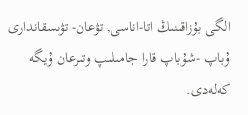الگى بۇزاقىنىڭ اتا-اناسى, تۋعان- تۋىسقاندارى ۇباپ -شۇباپ قارا جامىلىپ وتىرعان ۇيگە كەلەدى.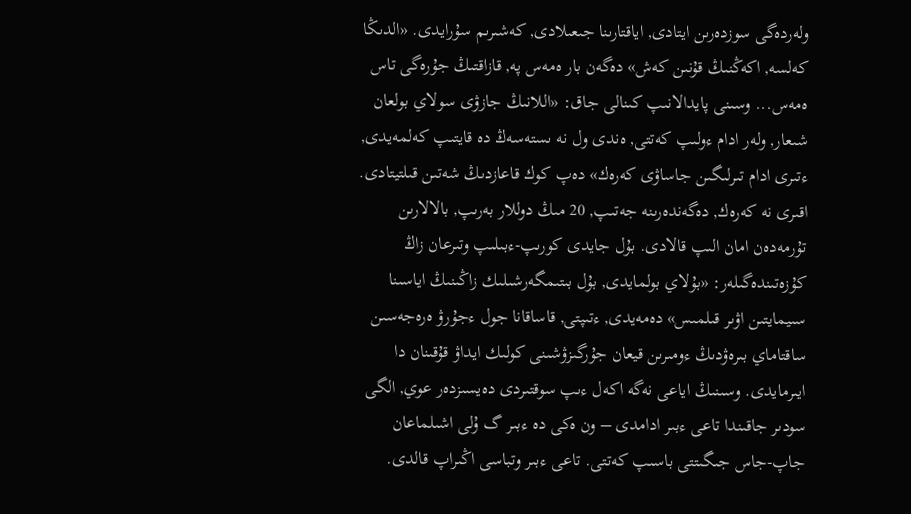ولەردەگى سوزدەرىن ايتادى, اياقتارىنا جىعىلادى, كەشىرىم سۇرايدى. «الدىڭا كەلسە, اكەڭنىڭ قۇنىن كەش» دەگەن بار ەمەس پە, قازاقتىڭ جۇرەگى تاس ەمەس... وسىنى پايدالانىپ كىنالى جاق: «اللانىڭ جازۋى سولاي بولعان شىعار, ولەر ادام ءولىپ كەتتى, ەندى ول نە ىستەسەڭ دە قايتىپ كەلمەيدى, ءتىرى ادام تىرلىگىن جاساۋى كەرەك» دەپ كوك قاعازدىڭ شەتىن قىلتيتادى. اقىرى نە كەرەك, دەگەندەرىنە جەتىپ, 20 مىڭ دوللار بەرىپ, بالالارىن تۇرمەدەن امان الىپ قالادى. بۇل جايدى كورىپ-ءبىلىپ وتىرعان زاڭ كۇزەتىندەگىلەر: «بۇلاي بولمايدى, بۇل بىتىمگەرشىلىك زاڭىنىڭ اياسىنا سىيمايتىن اۋىر قىلمىس» دەمەيدى, ءتىپتى, قاساقانا جول ءجۇرۋ ەرەجەسىن ساقتاماي بىرەۋدىڭ ءومىرىن قيعان جۇرگىزۋشىنى كولىك ايداۋ قۇقىنان دا ايىرمايدى. وسىنىڭ اياعى نەگە اكەل ءىپ سوقتىردى دەيسىزدەر عوي, الگى سودىر جاقىندا تاعى ءبىر ادامدى – ون ەكى دە ءبىر گ ۇلى اشىلماعان جاپ-جاس جىگىتتى باسىپ كەتتى. تاعى ءبىر وتباسى اڭىراپ قالدى.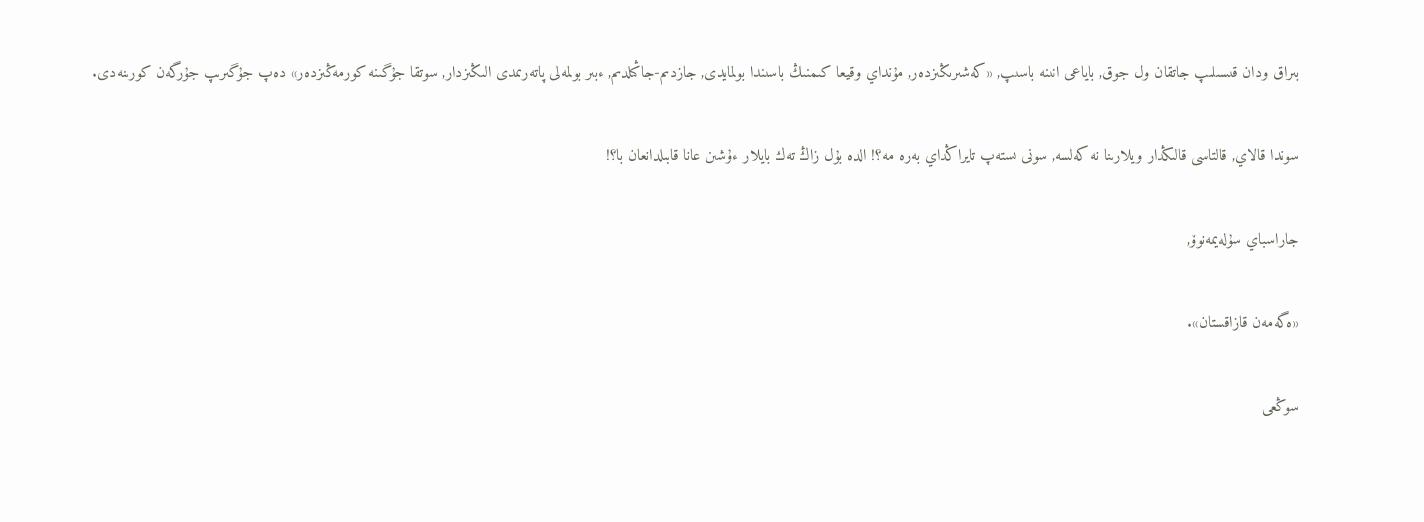بىراق ودان قىسىلىپ جاتقان ول جوق, باياعى انىنە باسىپ, «كەشىرىڭىزدەر, مۇنداي وقيعا كىمنىڭ باسىندا بولمايدى, جازدىم-جاڭىلدىم, ءبىر بولمەلى پاتەرىمدى الىڭىزدار, سوتقا جۇگىنە كورمەڭىزدەر» دەپ جۇگىرىپ جۇرگەن كورىنەدى.

سوندا قالاي, قالتاسى قالىڭدار ويلارىنا نە كەلسە, سونى ىستەپ تايراڭداي بەرە مە؟! الدە بۇل زاڭ تەك بايلار ءۇشىن عانا قابىلدانعان با؟!

جاراسباي سۇلەيمەنوۆ,

«ەگەمەن قازاقستان».

سوڭعى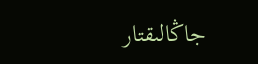جاڭالىقتار